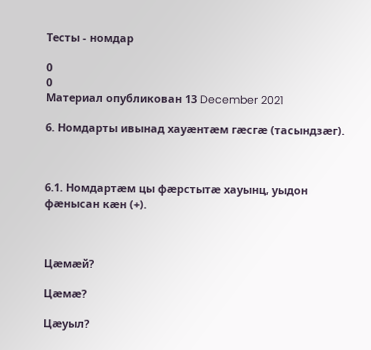Тесты - номдар

0
0
Материал опубликован 13 December 2021

6. Номдарты ивынад хауæнтæм гæсгæ (тасындзæг).



6.1. Номдартæм цы фæрстытæ хауынц, уыдон фæнысан кæн (+).



Цæмæй?

Цæмæ?

Цæуыл?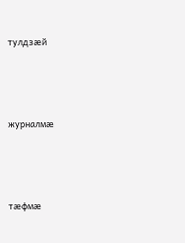тулдзæй




журналмæ




тæфмæ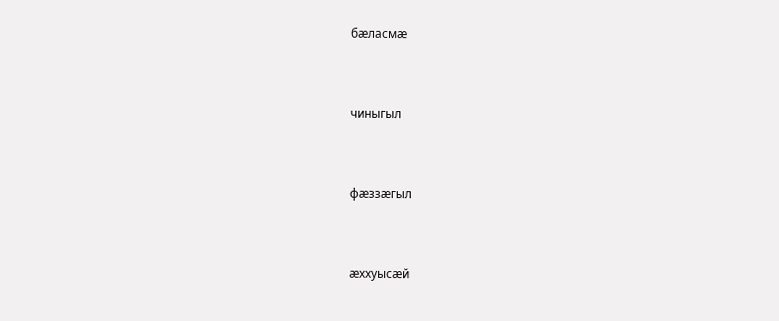бæласмæ




чиныгыл




фæззæгыл




æххуысæй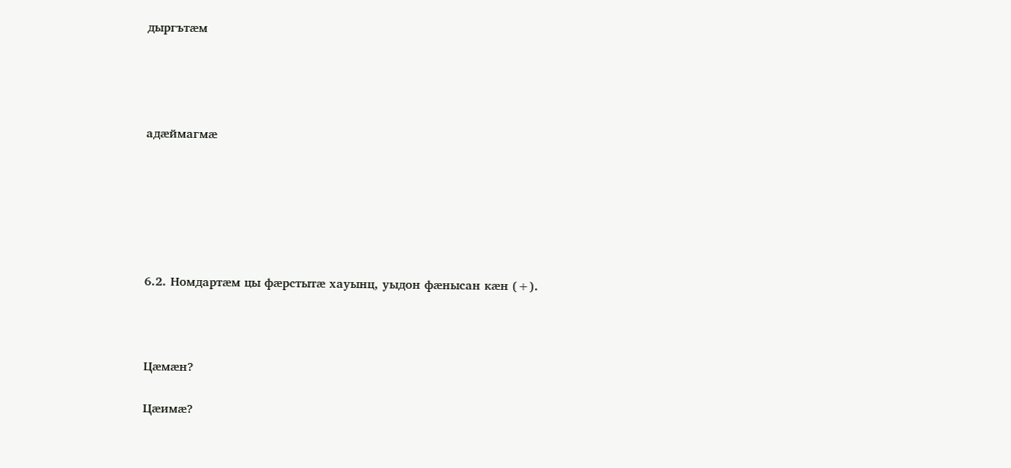дыргътæм




адæймагмæ






6.2. Номдартæм цы фæрстытæ хауынц, уыдон фæнысан кæн (+).



Цæмæн?

Цæимæ?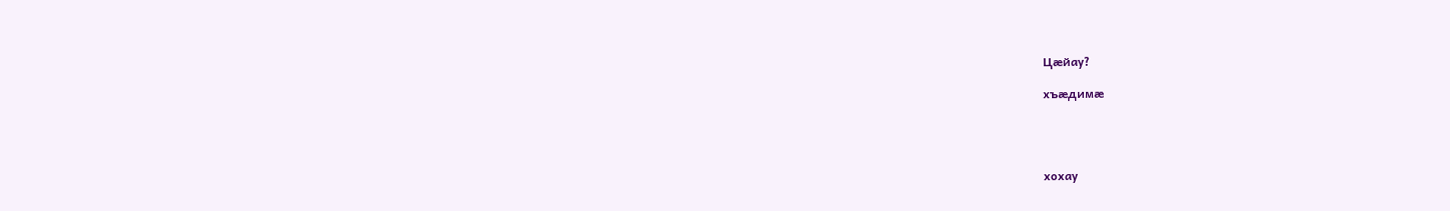Цæйау?

хъæдимæ




хохау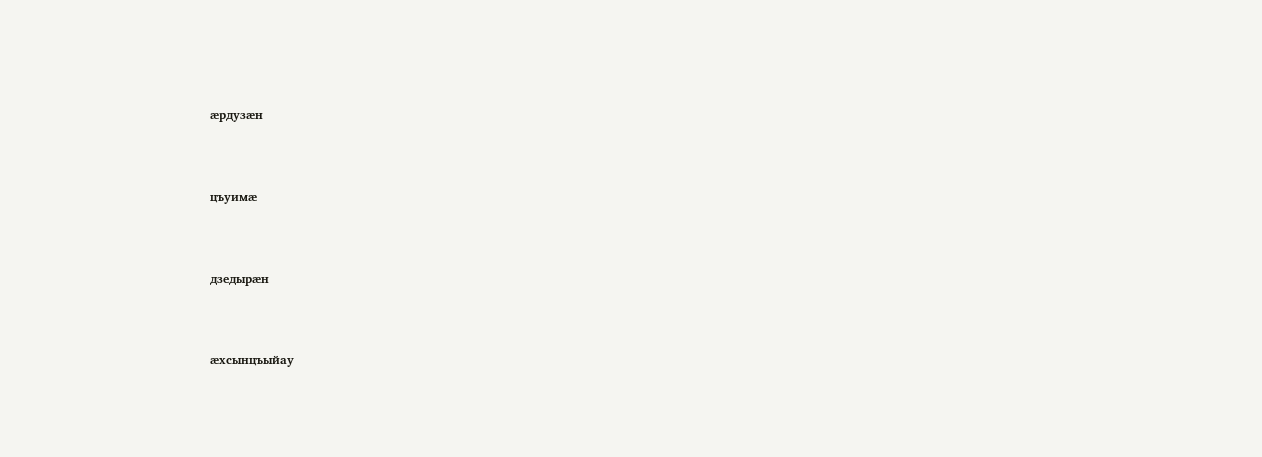æрдузæн




цъуимæ




дзедырæн




æхсынцъыйау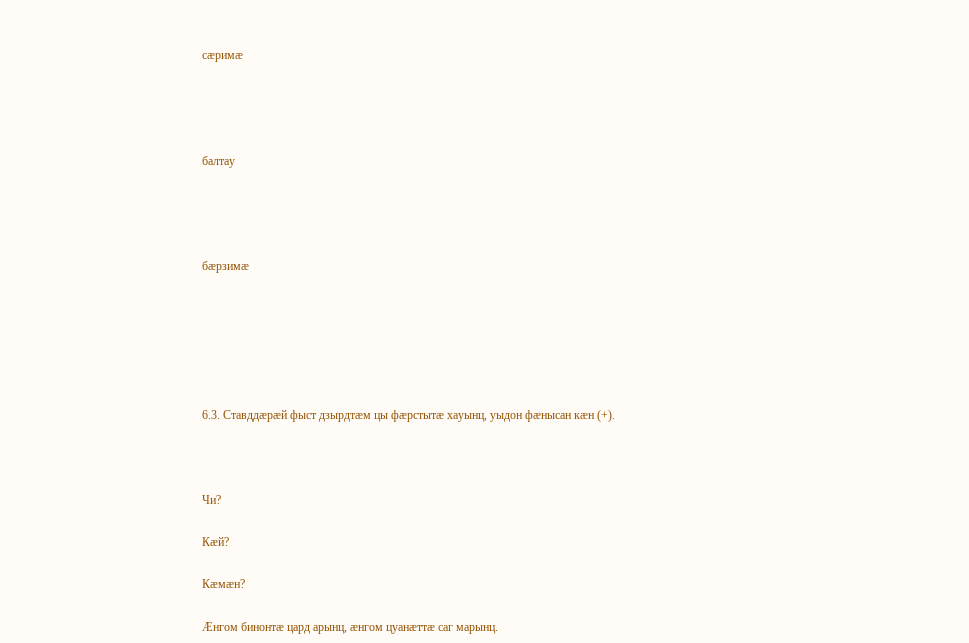сæримæ




балтау




бæрзимæ






6.3. Ставддæрæй фыст дзырдтæм цы фæрстытæ хауынц, уыдон фæнысан кæн (+).



Чи?

Кæй?

Кæмæн?

Æнгом бинонтæ цард арынц, æнгом цуанæттæ саг марынц.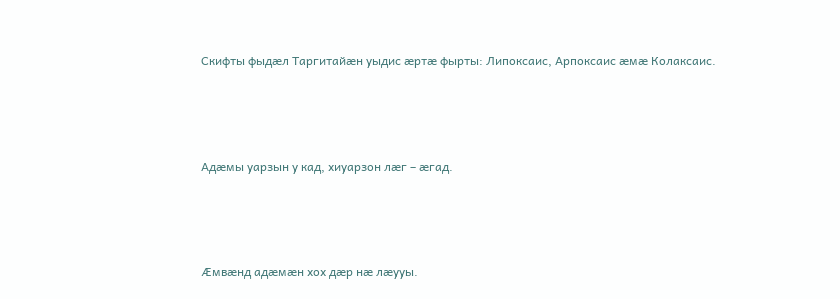Скифты фыдæл Таргитайæн уыдис æртæ фырты: Липоксаис, Арпоксаис æмæ Колаксаис.




Адæмы уарзын у кад, хиуарзон лæг – æгад.




Æмвæнд адæмæн хох дæр нæ лæууы.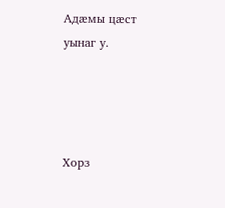Адæмы цæст уынаг у.




Хорз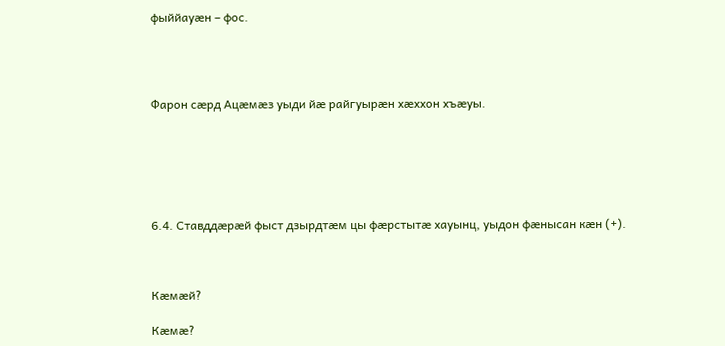фыййауæн – фос.




Фарон сæрд Ацæмæз уыди йæ райгуырæн хæххон хъæуы.






6.4. Ставддæрæй фыст дзырдтæм цы фæрстытæ хауынц, уыдон фæнысан кæн (+).



Кæмæй?

Кæмæ?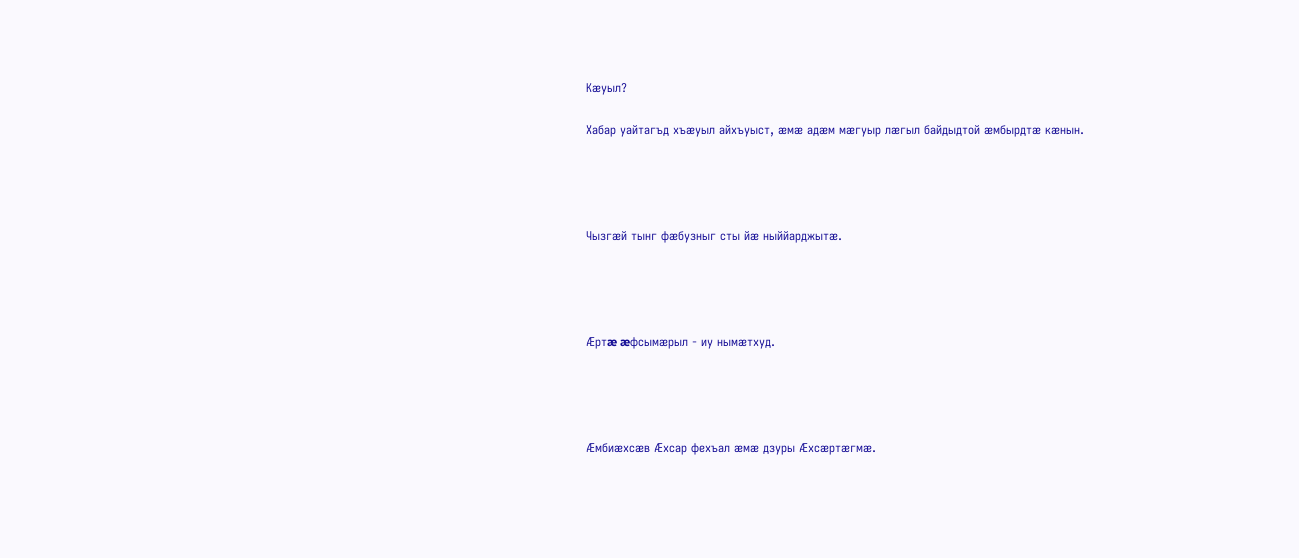Кæуыл?

Хабар уайтагъд хъæуыл айхъуыст, æмæ адæм мæгуыр лæгыл байдыдтой æмбырдтæ кæнын.




Чызгæй тынг фæбузныг сты йæ ныййарджытæ.




Æртæ æфсымæрыл - иу нымæтхуд.




Æмбиæхсæв Æхсар фехъал æмæ дзуры Æхсæртæгмæ.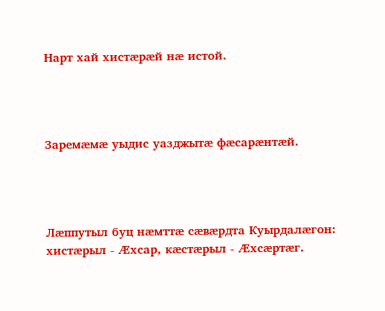Нарт хай хистæрæй нæ истой.




Заремæмæ уыдис уазджытæ фæсарæнтæй.




Лæппутыл буц нæмттæ сæвæрдта Куырдалæгон: хистæрыл - Æхсар, кæстæрыл - Æхсæртæг.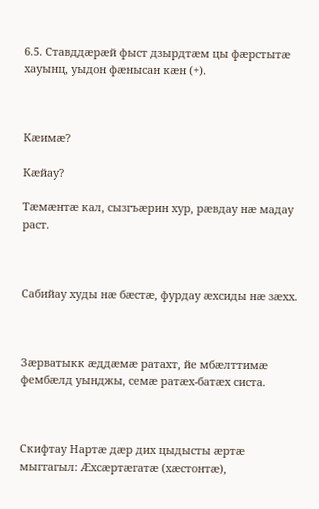6.5. Ставддæрæй фыст дзырдтæм цы фæрстытæ хауынц, уыдон фæнысан кæн (+).



Кæимæ?

Кæйау?

Тæмæнтæ кал, сызгъæрин хур, рæвдау нæ мадау раст.



Сабийау худы нæ бæстæ, фурдау æхсиды нæ зæхх.



Зæрватыкк æддæмæ ратахт, йе мбæлттимæ фембæлд уынджы, семæ ратæх-батæх систа.



Скифтау Нартæ дæр дих цыдысты æртæ мыггагыл: Æхсæртæгатæ (хæстонтæ),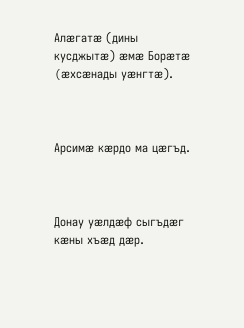Алæгатæ (дины кусджытæ) æмæ Борæтæ (æхсæнады уæнгтæ).



Арсимæ кæрдо ма цæгъд.



Донау уæлдæф сыгъдæг кæны хъæд дæр.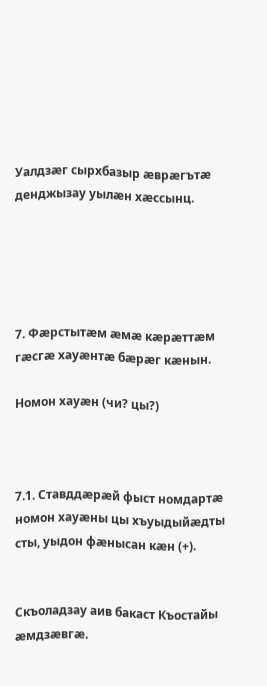Уалдзæг сырхбазыр æврæгътæ денджызау уылæн хæссынц.





7. Фæрстытæм æмæ кæрæттæм гæсгæ хауæнтæ бæрæг кæнын.

Номон хауæн (чи? цы?)



7.1. Ставддæрæй фыст номдартæ номон хауæны цы хъуыдыйæдты сты, уыдон фæнысан кæн (+).


Скъоладзау аив бакаст Къостайы æмдзæвгæ.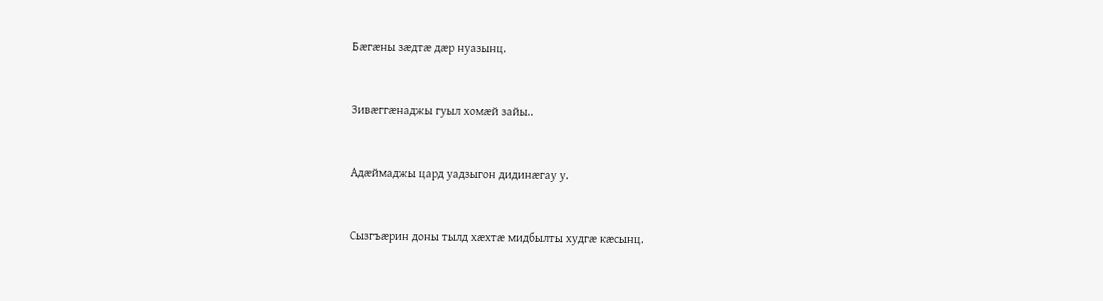Бæгæны зæдтæ дæр нуазынц.


Зивæггæнаджы гуыл хомæй зайы..


Адæймаджы цард уадзыгон дидинæгау у.


Сызгъæрин доны тылд хæхтæ мидбылты худгæ кæсынц.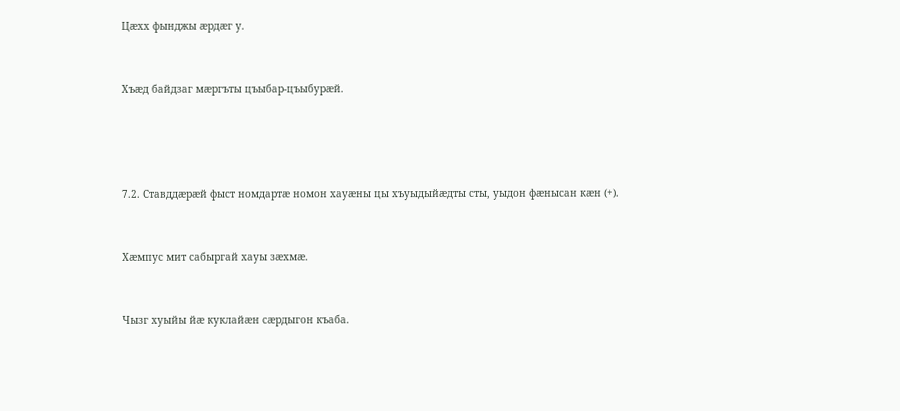Цæхх фынджы æрдæг у.


Хъæд байдзаг мæргъты цъыбар-цъыбурæй.




7.2. Ставддæрæй фыст номдартæ номон хауæны цы хъуыдыйæдты сты, уыдон фæнысан кæн (+).


Хæмпус мит сабыргай хауы зæхмæ.


Чызг хуыйы йæ куклайæн сæрдыгон къаба.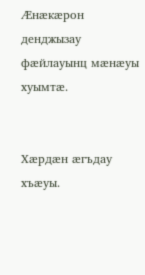Æнæкæрон денджызау фæйлауынц мæнæуы хуымтæ.


Хæрдæн æгъдау хъæуы.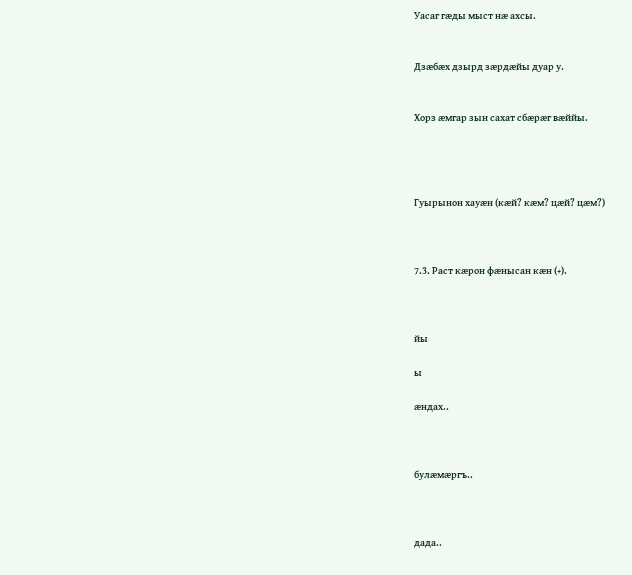Уасаг гæды мыст нæ ахсы.


Дзæбæх дзырд зæрдæйы дуар у.


Хорз æмгар зын сахат сбæрæг вæййы.




Гуырынон хауæн (кæй? кæм? цæй? цæм?)



7.3. Раст кæрон фæнысан кæн (+).



йы

ы

æндах..



булæмæргъ..



дада..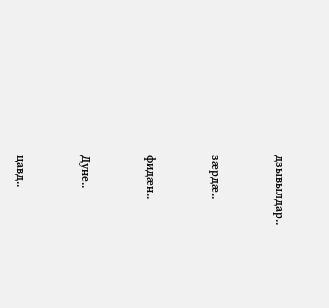дзывылдар..



зæрдæ..



фидæн..



Дуне..



цавд..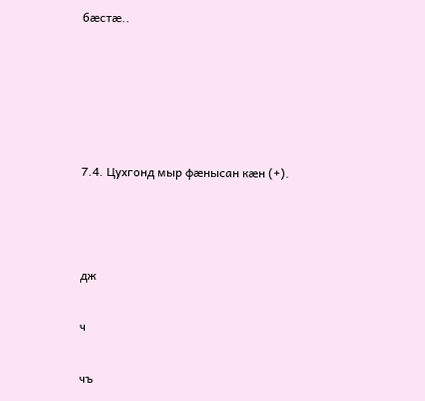бæстæ..





7.4. Цухгонд мыр фæнысан кæн (+).



дж

ч

чъ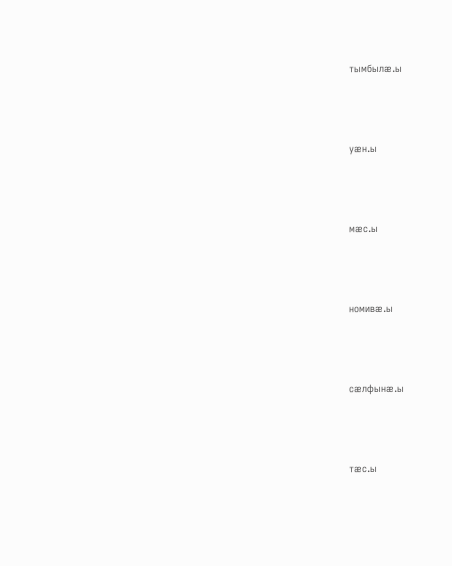тымбылæ.ы




уæн.ы




мæс.ы




номивæ.ы




сæлфынæ.ы




тæс.ы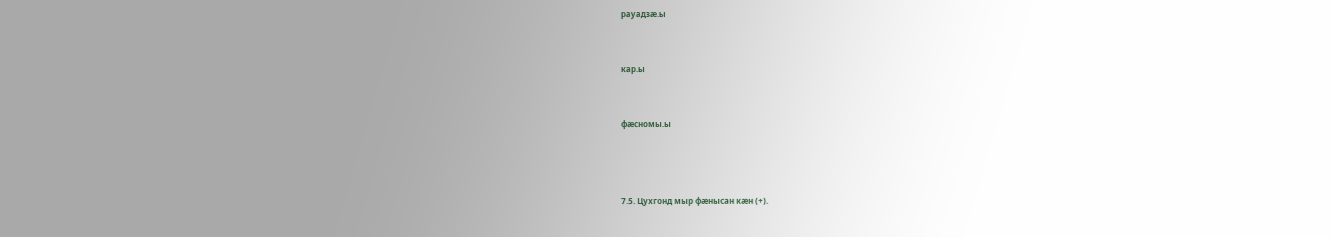рауадзæ.ы




кар.ы




фæсномы.ы






7.5. Цухгонд мыр фæнысан кæн (+).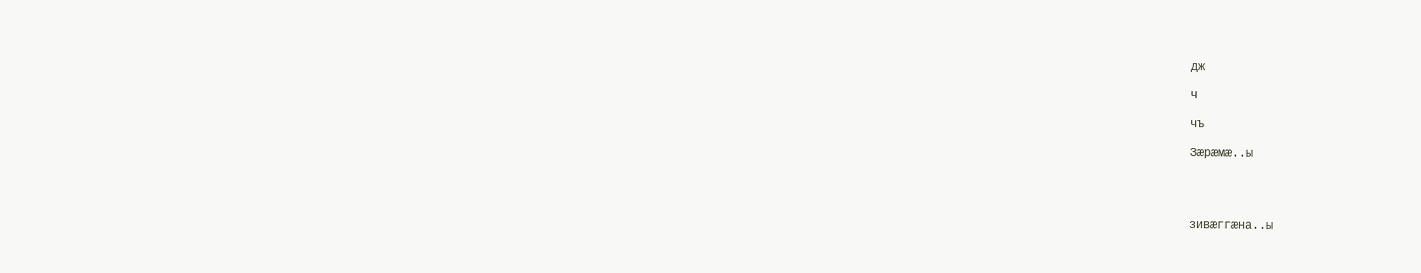дж

ч

чъ

Зæрæмæ..ы




зивæггæна..ы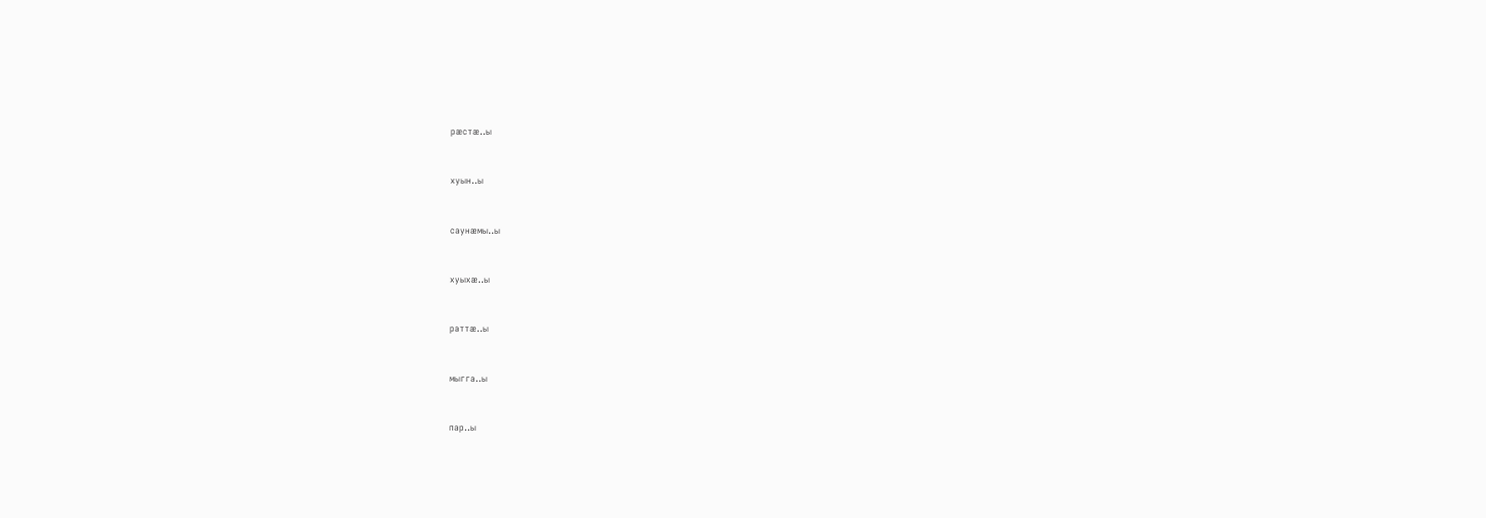рæстæ..ы




хуын..ы




саунæмы..ы




хуыхæ..ы




раттæ..ы




мыгга..ы




пар..ы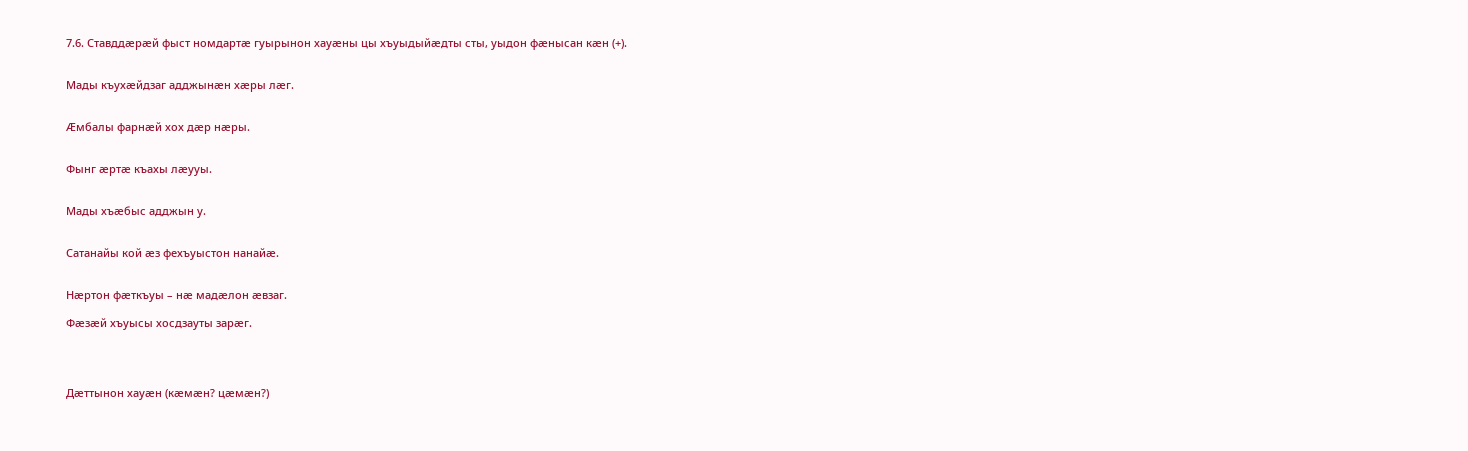7.6. Ставддæрæй фыст номдартæ гуырынон хауæны цы хъуыдыйæдты сты, уыдон фæнысан кæн (+).


Мады къухæйдзаг адджынæн хæры лæг.


Æмбалы фарнæй хох дæр нæры.


Фынг æртæ къахы лæууы.


Мады хъæбыс адджын у.


Сатанайы кой æз фехъуыстон нанайæ.


Нæртон фæткъуы – нæ мадæлон æвзаг.

Фæзæй хъуысы хосдзауты зарæг.




Дæттынон хауæн (кæмæн? цæмæн?)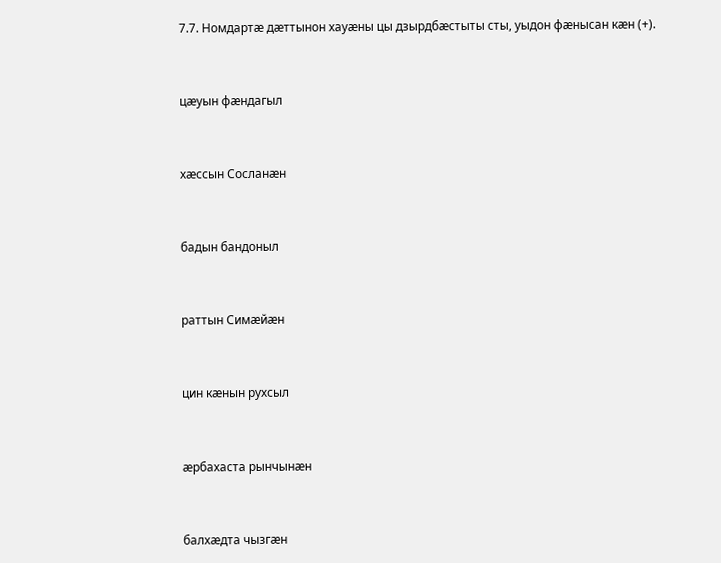7.7. Номдартæ дæттынон хауæны цы дзырдбæстыты сты, уыдон фæнысан кæн (+).


цæуын фæндагыл


хæссын Сосланæн


бадын бандоныл


раттын Симæйæн


цин кæнын рухсыл


æрбахаста рынчынæн


балхæдта чызгæн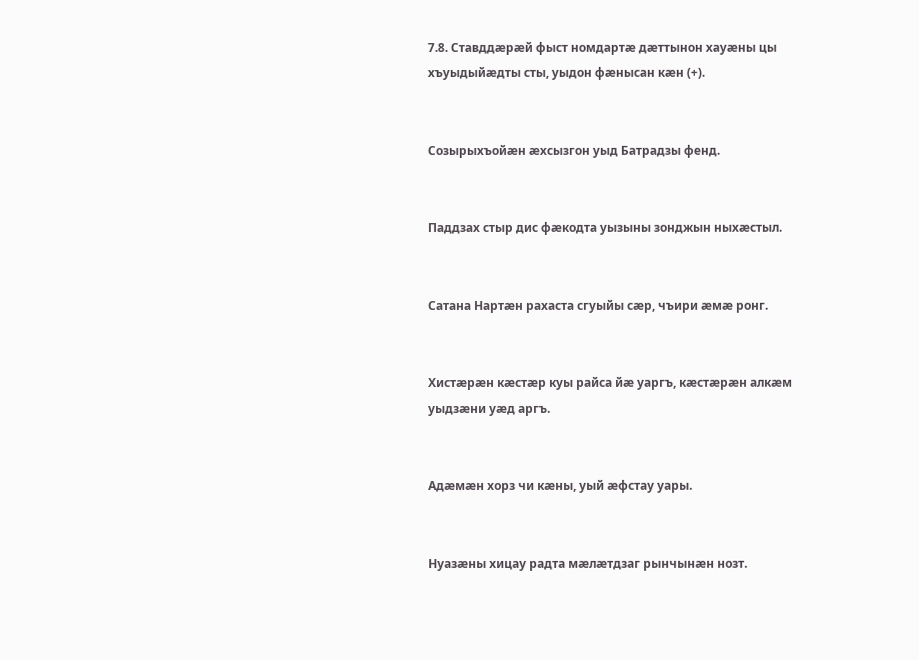7.8. Ставддæрæй фыст номдартæ дæттынон хауæны цы хъуыдыйæдты сты, уыдон фæнысан кæн (+).


Созырыхъойæн æхсызгон уыд Батрадзы фенд.


Паддзах стыр дис фæкодта уызыны зонджын ныхæстыл.


Сатана Нартæн рахаста сгуыйы сæр, чъири æмæ ронг.


Хистæрæн кæстæр куы райса йæ уаргъ, кæстæрæн алкæм уыдзæни уæд аргъ.


Адæмæн хорз чи кæны, уый æфстау уары.


Нуазæны хицау радта мæлæтдзаг рынчынæн нозт.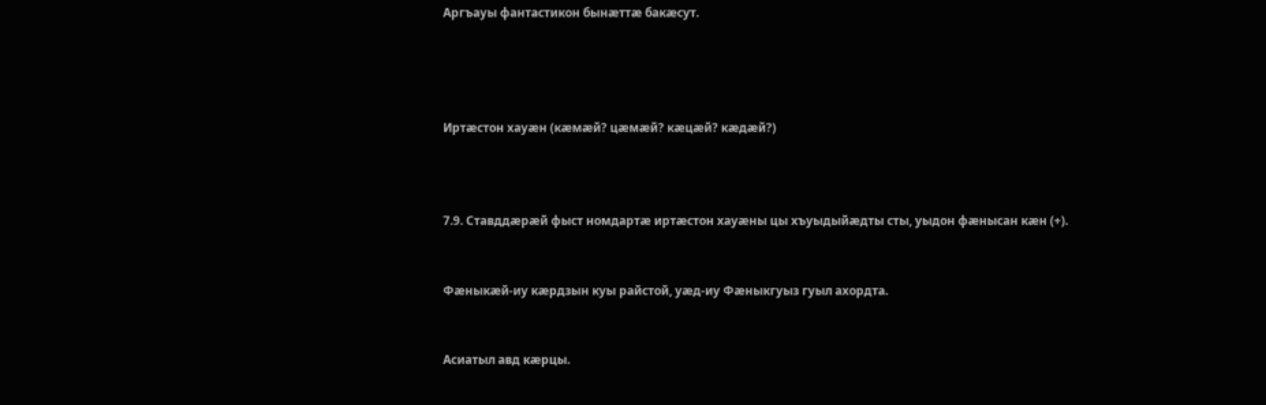Аргъауы фантастикон бынæттæ бакæсут.




Иртæстон хауæн (кæмæй? цæмæй? кæцæй? кæдæй?)



7.9. Ставддæрæй фыст номдартæ иртæстон хауæны цы хъуыдыйæдты сты, уыдон фæнысан кæн (+).


Фæныкæй-иу кæрдзын куы райстой, уæд-иу Фæныкгуыз гуыл ахордта.


Асиатыл авд кæрцы.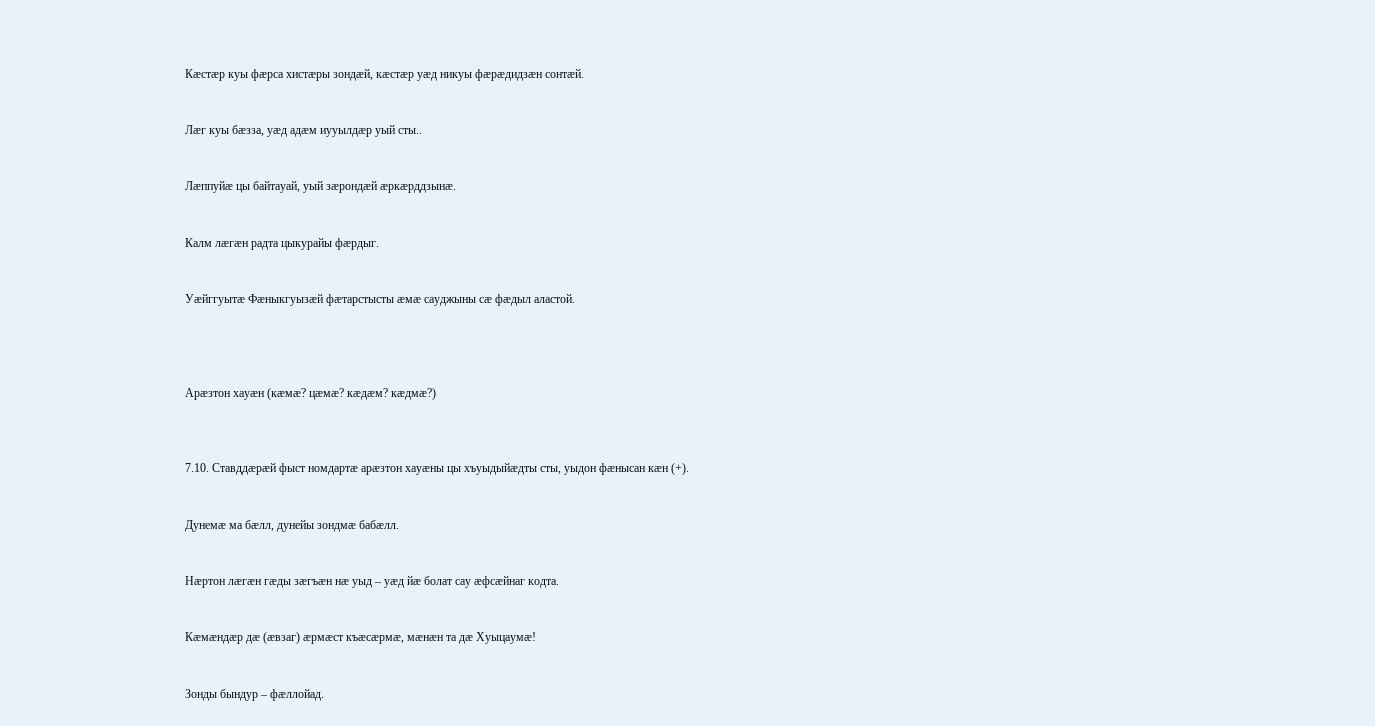Кæстæр куы фæрса хистæры зондæй, кæстæр уæд никуы фæрæдидзæн сонтæй.


Лæг куы бæзза, уæд адæм иууылдæр уый сты..


Лæппуйæ цы байтауай, уый зæрондæй æркæрддзынæ.


Калм лæгæн радта цыкурайы фæрдыг.


Уæйггуытæ Фæныкгуызæй фæтарстысты æмæ сауджыны сæ фæдыл аластой.




Арæзтон хауæн (кæмæ? цæмæ? кæдæм? кæдмæ?)



7.10. Ставддæрæй фыст номдартæ арæзтон хауæны цы хъуыдыйæдты сты, уыдон фæнысан кæн (+).


Дунемæ ма бæлл, дунейы зондмæ бабæлл.


Нæртон лæгæн гæды зæгъæн нæ уыд – уæд йæ болат сау æфсæйнаг кодта.


Кæмæндæр дæ (æвзаг) æрмæст къæсæрмæ, мæнæн та дæ Хуыцаумæ!


Зонды бындур – фæллойад.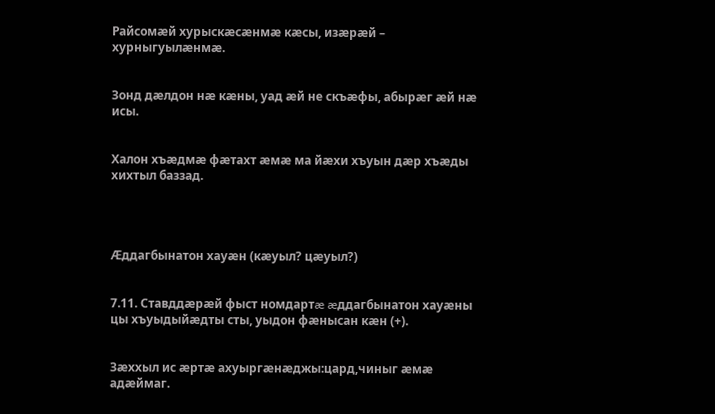Райсомæй хурыскæсæнмæ кæсы, изæрæй – хурныгуылæнмæ.


Зонд дæлдон нæ кæны, уад æй не скъæфы, абырæг æй нæ исы.


Халон хъæдмæ фæтахт æмæ ма йæхи хъуын дæр хъæды хихтыл баззад.




Æддагбынатон хауæн (кæуыл? цæуыл?)


7.11. Ставддæрæй фыст номдартæ æддагбынатон хауæны цы хъуыдыйæдты сты, уыдон фæнысан кæн (+).


Зæххыл ис æртæ ахуыргæнæджы:цард,чиныг æмæ адæймаг.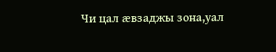Чи цал æвзаджы зона,уал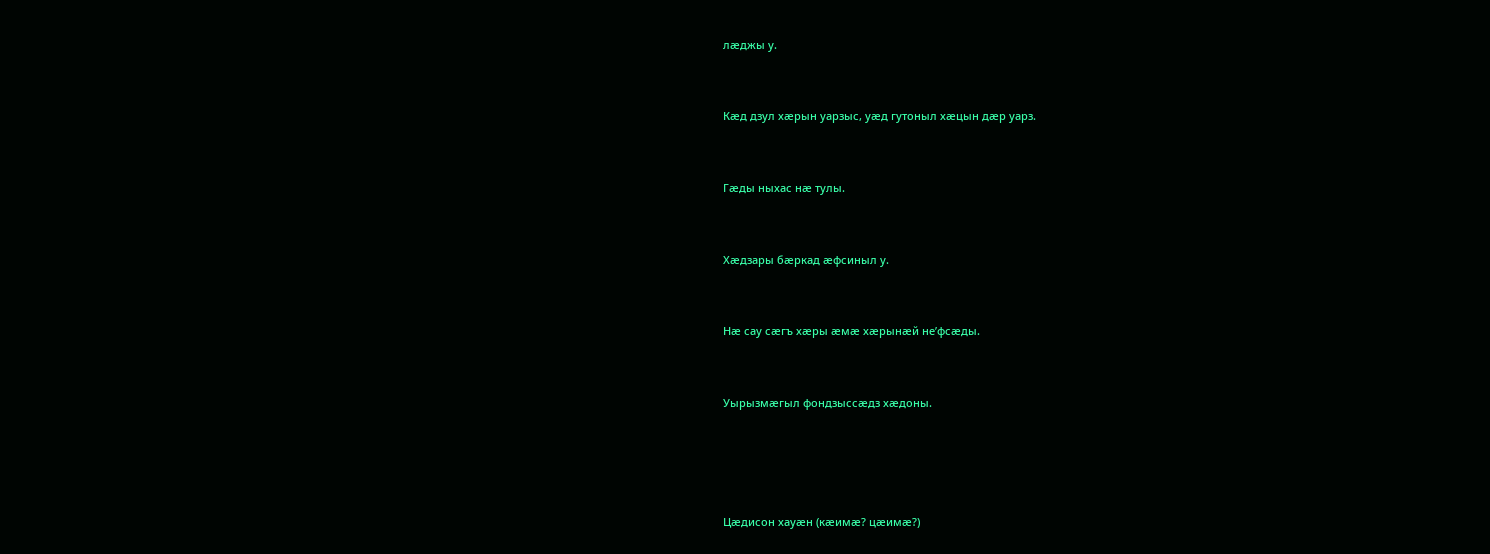лæджы у.


Кæд дзул хæрын уарзыс, уæд гутоныл хæцын дæр уарз.


Гæды ныхас нæ тулы.


Хæдзары бæркад æфсиныл у.


Нæ сау сæгъ хæры æмæ хæрынæй не’фсæды.


Уырызмæгыл фондзыссæдз хæдоны.




Цæдисон хауæн (кæимæ? цæимæ?)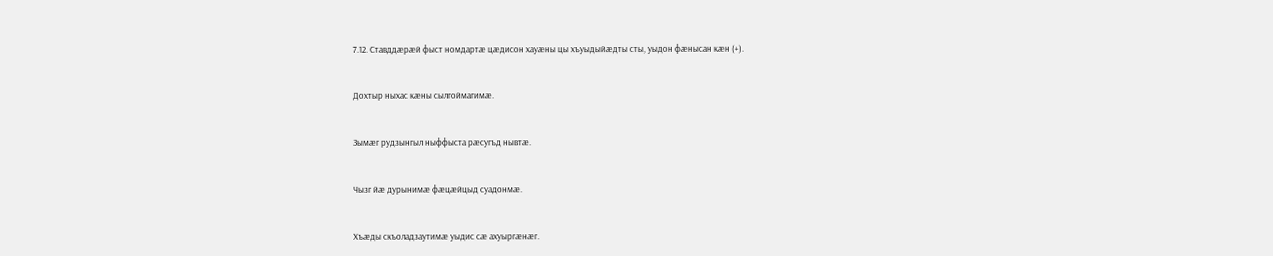7.12. Ставддæрæй фыст номдартæ цæдисон хауæны цы хъуыдыйæдты сты, уыдон фæнысан кæн (+).


Дохтыр ныхас кæны сылгоймагимæ.


Зымæг рудзынгыл ныффыста рæсугъд нывтæ.


Чызг йæ дурынимæ фæцæйцыд суадонмæ.


Хъæды скъоладзаутимæ уыдис сæ ахуыргæнæг.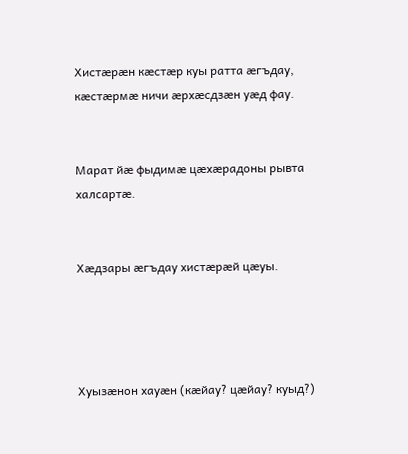Хистæрæн кæстæр куы ратта æгъдау, кæстæрмæ ничи æрхæсдзæн уæд фау.


Марат йæ фыдимæ цæхæрадоны рывта халсартæ.


Хæдзары æгъдау хистæрæй цæуы.




Хуызæнон хауæн (кæйау? цæйау? куыд?)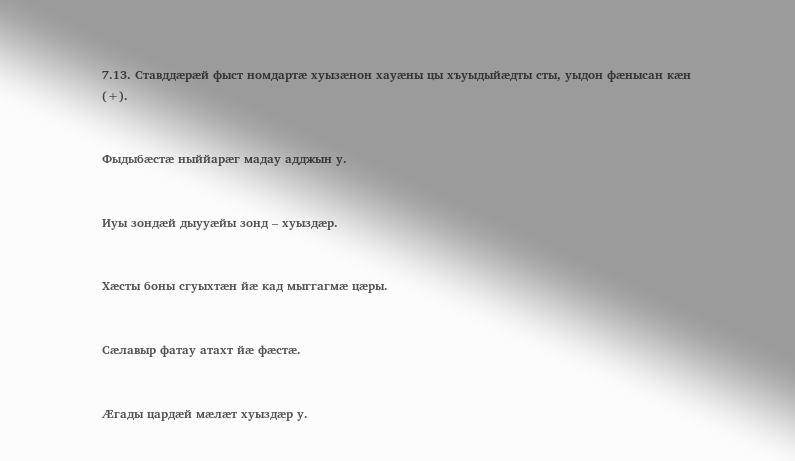7.13. Ставддæрæй фыст номдартæ хуызæнон хауæны цы хъуыдыйæдты сты, уыдон фæнысан кæн (+).


Фыдыбæстæ ныййарæг мадау адджын у.


Иуы зондæй дыууæйы зонд – хуыздæр.


Хæсты боны сгуыхтæн йæ кад мыггагмæ цæры.


Сæлавыр фатау атахт йæ фæстæ.


Æгады цардæй мæлæт хуыздæр у.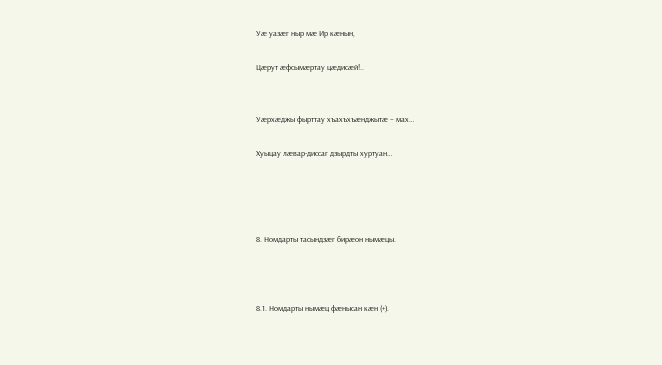Уæ уазæг ныр мæ Ир кæнын,

Цæрут æфсымæртау цæдисæй!..


Уæрхæджы фырттау хъахъхъæнджытæ – мах…

Хуыцау лæвар-диссаг дзырдты хуртуан…




8. Номдарты тасындзæг бирæон нымæцы.



8.1. Номдарты нымæц фæнысан кæн (+).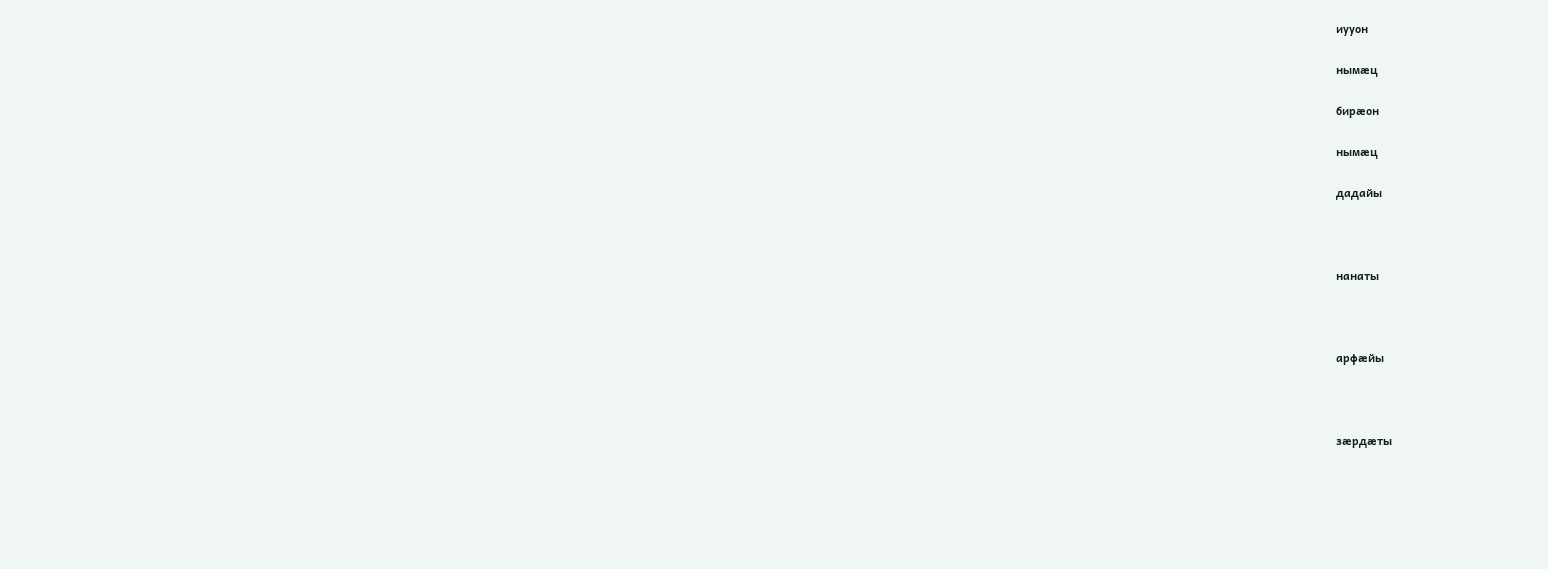иууон

нымæц

бирæон

нымæц

дадайы



нанаты



арфæйы



зæрдæты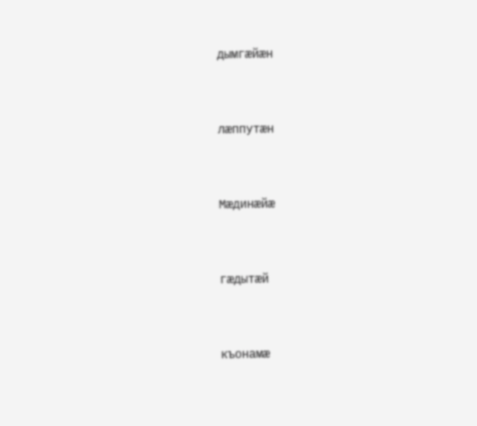дымгæйæн



лæппутæн



Мæдинæйæ



гæдытæй



къонамæ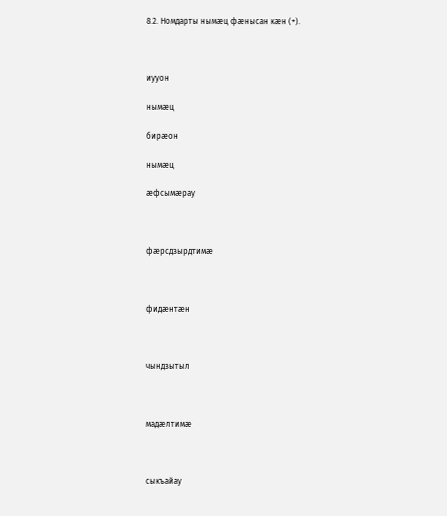8.2. Номдарты нымæц фæнысан кæн (+).



иууон

нымæц

бирæон

нымæц

æфсымæрау



фæрсдзырдтимæ



фидæнтæн



чындзытыл



мадæлтимæ



сыкъайау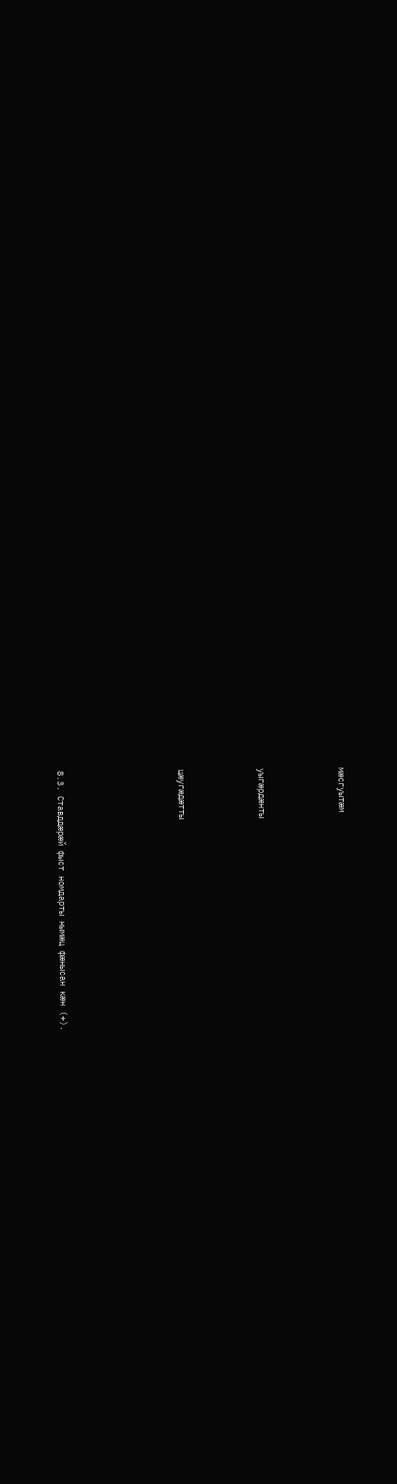мæсгуытæм



уыгæрдæнты



цæугæдæтты





8.3. Ставддæрæй фыст номдарты нымæц фæнысан кæн (+).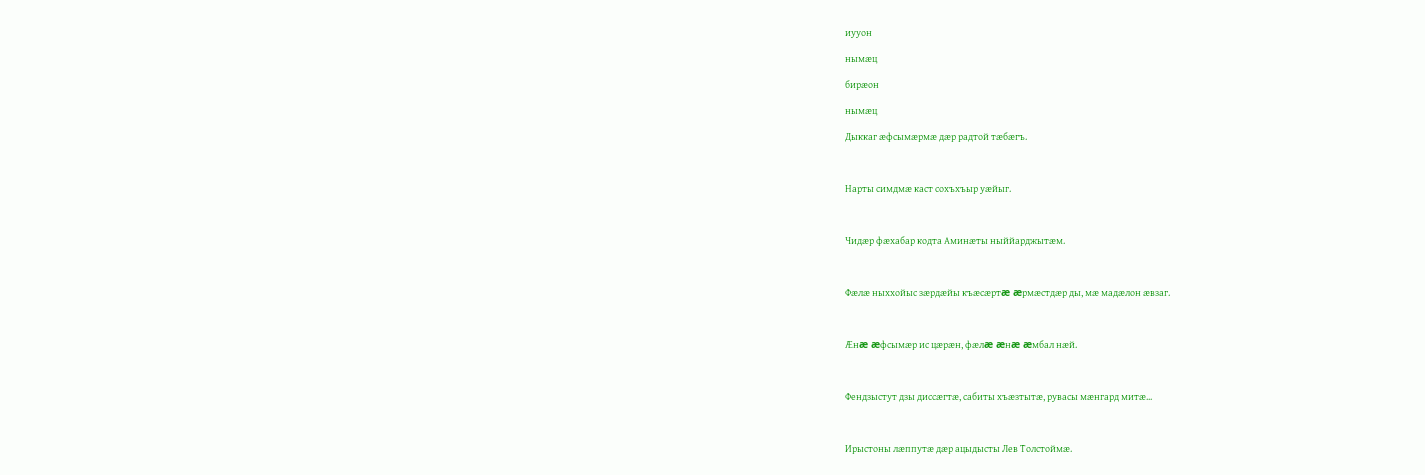иууон

нымæц

бирæон

нымæц

Дыккаг æфсымæрмæ дæр радтой тæбæгъ.



Нарты симдмæ каст сохъхъыр уæйыг.



Чидæр фæхабар кодта Аминæты ныййарджытæм.



Фæлæ ныххойыс зæрдæйы къæсæртæ æрмæстдæр ды, мæ мадæлон æвзаг.



Æнæ æфсымæр ис цæрæн, фæлæ æнæ æмбал нæй.



Фендзыстут дзы диссæгтæ, сабиты хъæзтытæ, рувасы мæнгард митæ...



Ирыстоны лæппутæ дæр ацыдысты Лев Толстоймæ.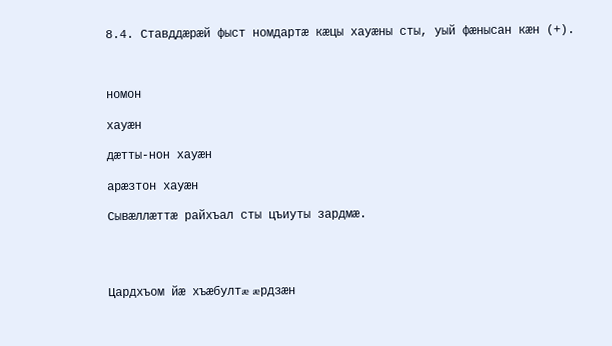8.4. Ставддæрæй фыст номдартæ кæцы хауæны сты, уый фæнысан кæн (+).



номон

хауæн

дæтты-нон хауæн

арæзтон хауæн

Сывæллæттæ райхъал сты цъиуты зардмæ.




Цардхъом йæ хъæбултæ æрдзæн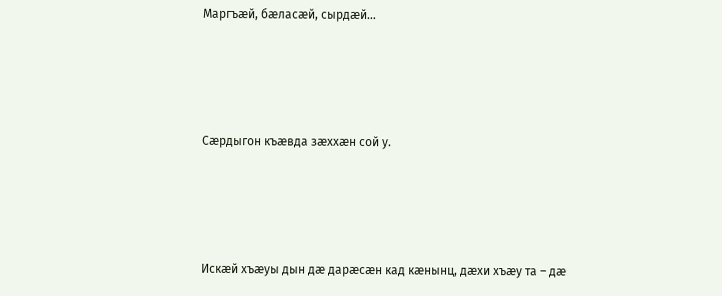Маргъæй, бæласæй, сырдæй…




Сæрдыгон къæвда зæххæн сой у.




Искæй хъæуы дын дæ дарæсæн кад кæнынц, дæхи хъæу та – дæ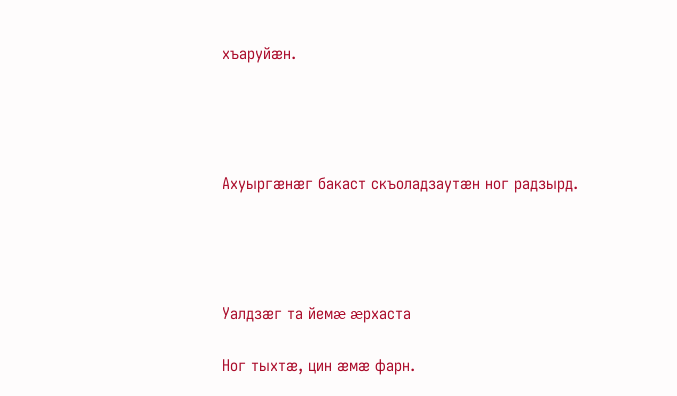хъаруйæн.




Ахуыргæнæг бакаст скъоладзаутæн ног радзырд.




Уалдзæг та йемæ æрхаста

Ног тыхтæ, цин æмæ фарн.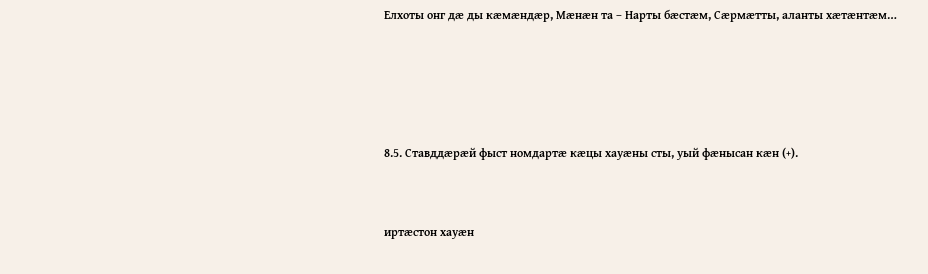Елхоты онг дæ ды кæмæндæр, Мæнæн та – Нарты бæстæм, Сæрмæтты, аланты хæтæнтæм…






8.5. Ставддæрæй фыст номдартæ кæцы хауæны сты, уый фæнысан кæн (+).



иртæстон хауæн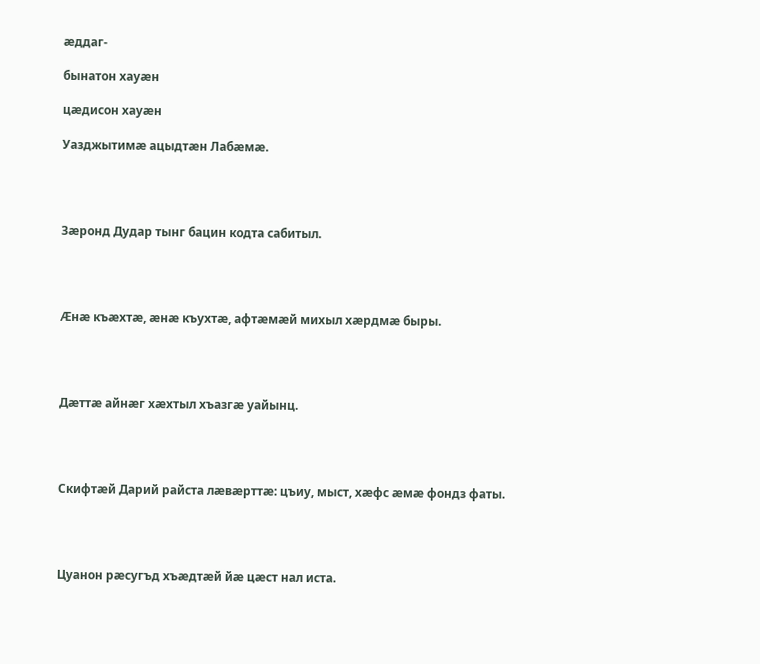æддаг-

бынатон хауæн

цæдисон хауæн

Уазджытимæ ацыдтæн Лабæмæ.




Зæронд Дудар тынг бацин кодта сабитыл.




Æнæ къæхтæ, æнæ къухтæ, афтæмæй михыл хæрдмæ быры.




Дæттæ айнæг хæхтыл хъазгæ уайынц.




Скифтæй Дарий райста лæвæрттæ: цъиу, мыст, хæфс æмæ фондз фаты.




Цуанон рæсугъд хъæдтæй йæ цæст нал иста.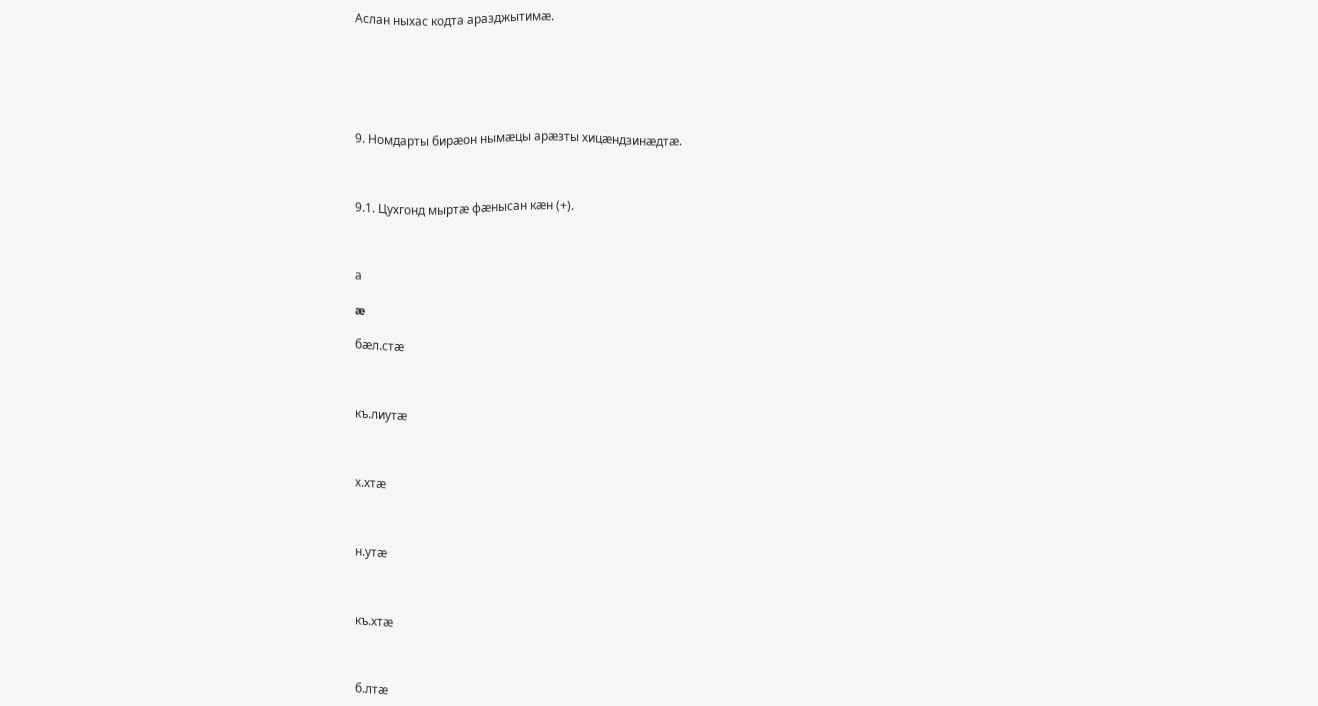Аслан ныхас кодта аразджытимæ.






9. Номдарты бирæон нымæцы арæзты хицæндзинæдтæ.



9.1. Цухгонд мыртæ фæнысан кæн (+).



а

æ

бæл.стæ



къ.лиутæ



х.хтæ



н.утæ



къ.хтæ



б.лтæ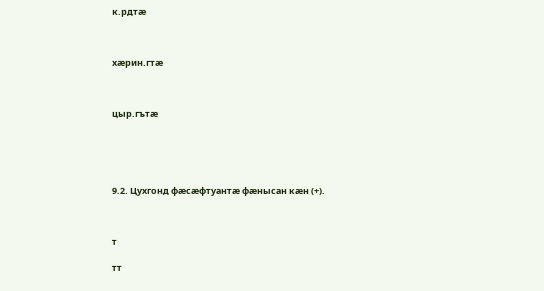к.рдтæ



хæрин.гтæ



цыр.гътæ





9.2. Цухгонд фæсæфтуантæ фæнысан кæн (+).



т

тт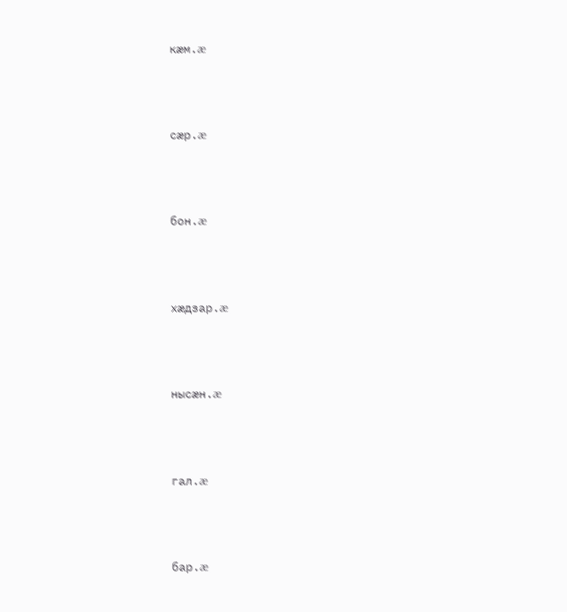кæм.æ



сæр.æ



бон.æ



хæдзар.æ



нысæн.æ



гал.æ



бар.æ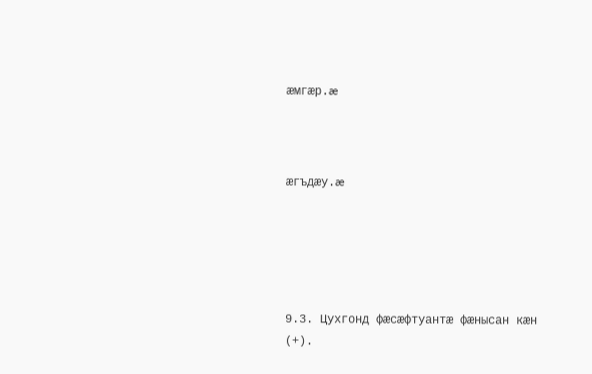æмгæр.æ



æгъдæу.æ





9.3. Цухгонд фæсæфтуантæ фæнысан кæн (+).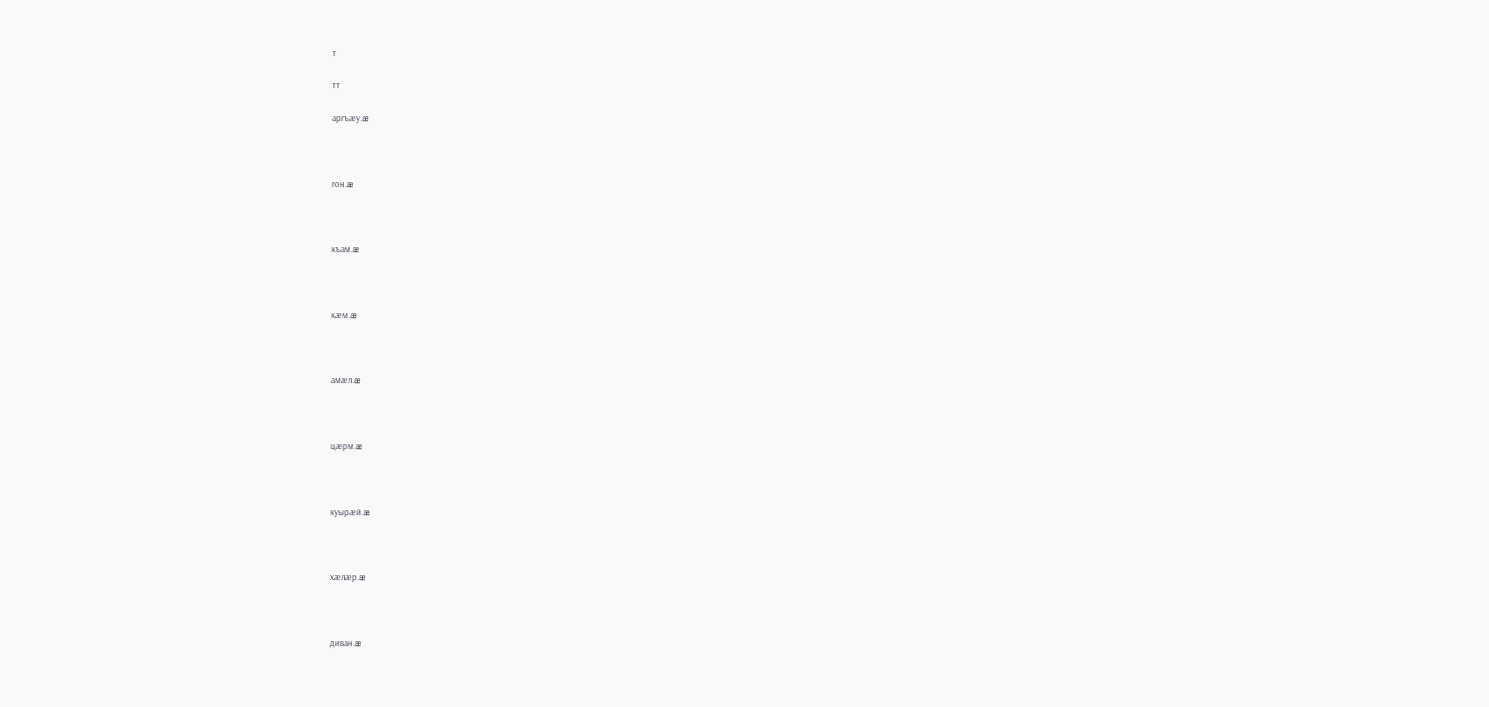т

тт

аргъæу.æ



гон.æ



къам.æ



кæм.æ



амæл.æ



цæрм.æ



куырæй.æ



хæлæр.æ



диван.æ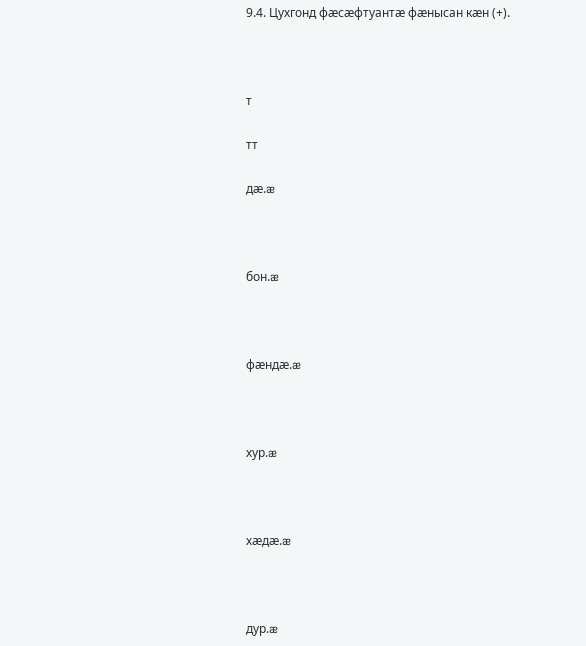9.4. Цухгонд фæсæфтуантæ фæнысан кæн (+).



т

тт

дæ.æ



бон.æ



фæндæ.æ



хур.æ



хæдæ.æ



дур.æ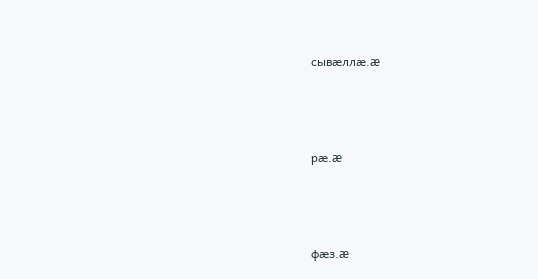сывæллæ.æ



рæ.æ



фæз.æ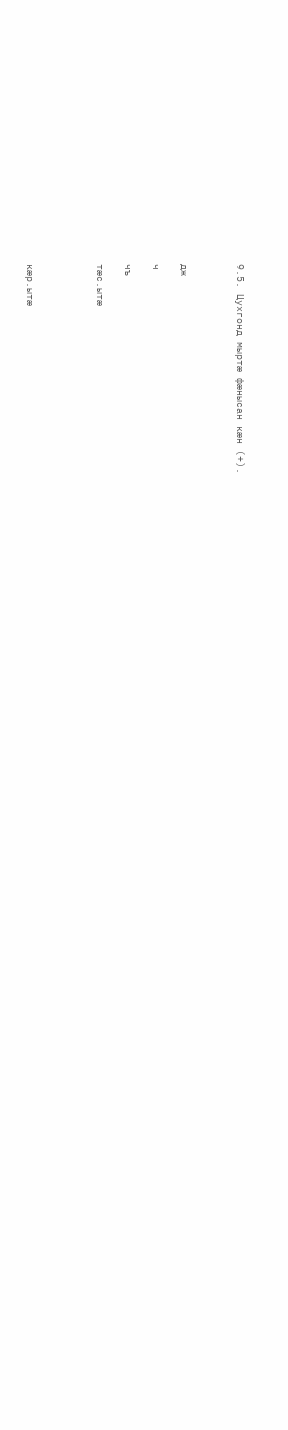9.5. Цухгонд мыртæ фæнысан кæн (+).



дж

ч

чъ

тæс.ытæ




кæр.ытæ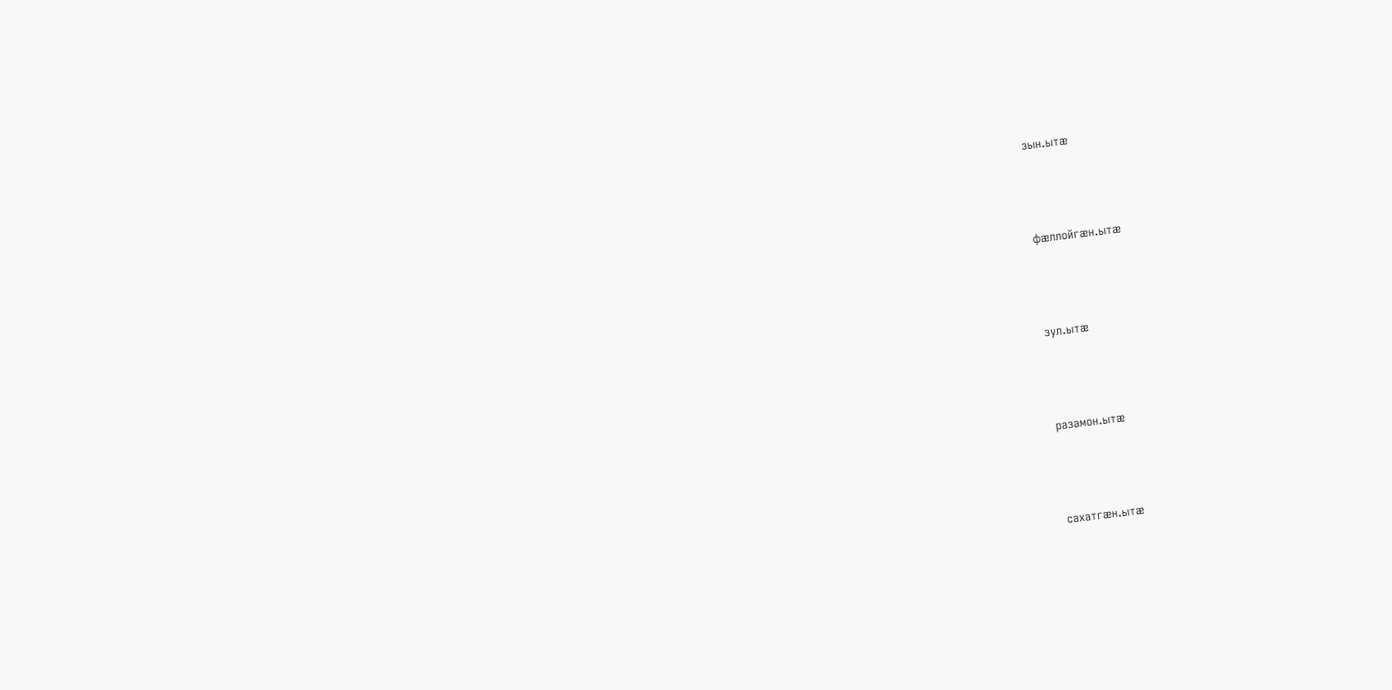зын.ытæ




фæллойгæн.ытæ




зул.ытæ




разамон.ытæ




сахатгæн.ытæ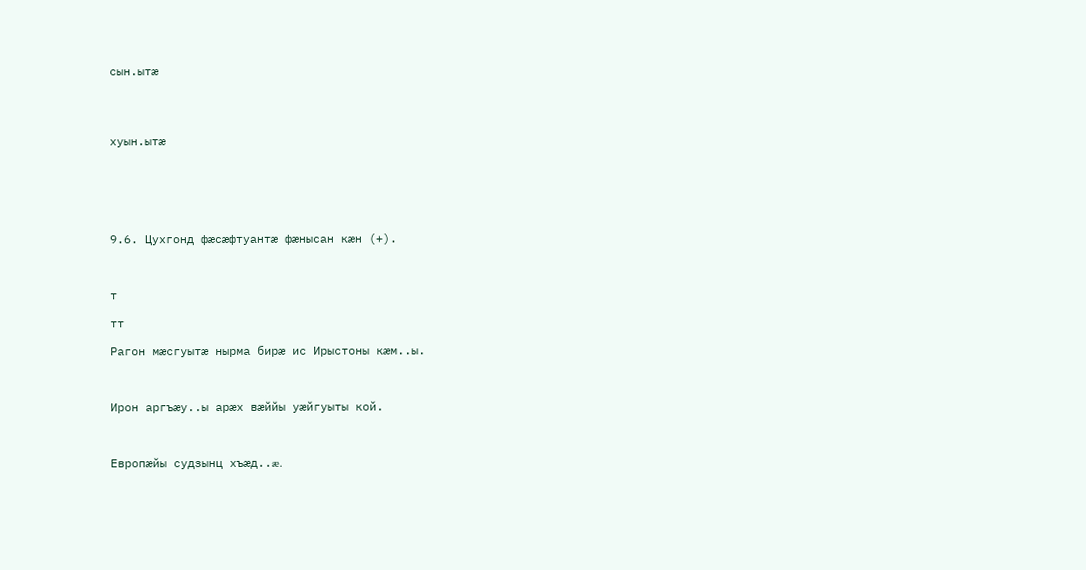сын.ытæ




хуын.ытæ






9.6. Цухгонд фæсæфтуантæ фæнысан кæн (+).



т

тт

Рагон мæсгуытæ нырма бирæ ис Ирыстоны кæм..ы.



Ирон аргъæу..ы арæх вæййы уæйгуыты кой.



Европæйы судзынц хъæд..æ.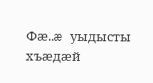Фæ..æ уыдысты хъæдæй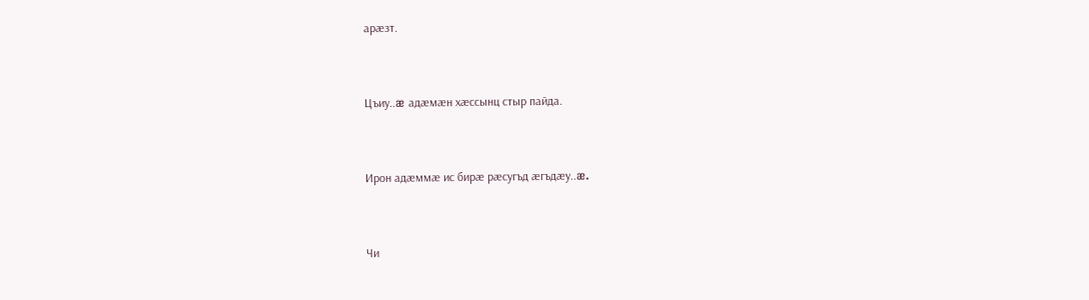арæзт.



Цъиу..æ адæмæн хæссынц стыр пайда.



Ирон адæммæ ис бирæ рæсугъд æгъдæу..æ.



Чи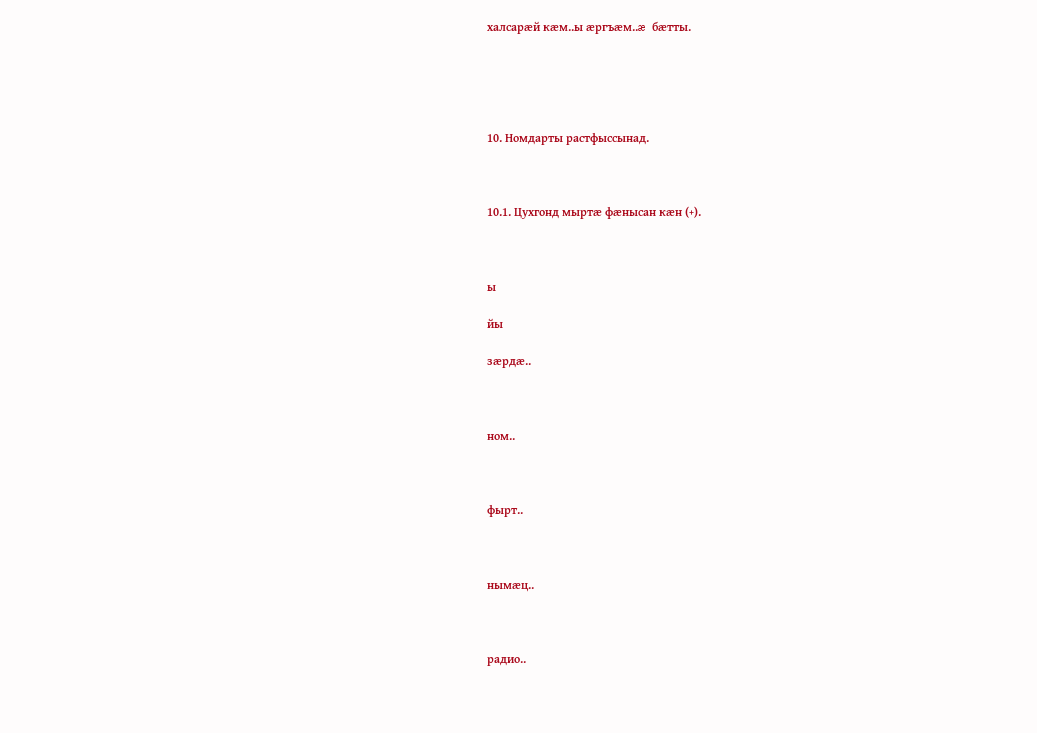халсарæй кæм..ы æргъæм..æ бæтты.





10. Номдарты растфыссынад.



10.1. Цухгонд мыртæ фæнысан кæн (+).



ы

йы

зæрдæ..



ном..



фырт..



нымæц..



радио..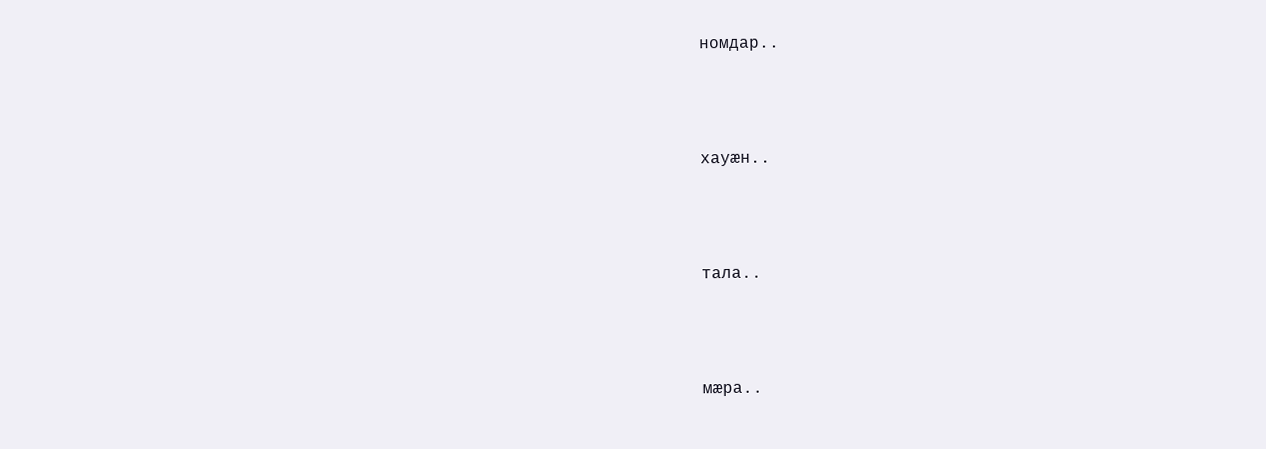номдар..



хауæн..



тала..



мæра..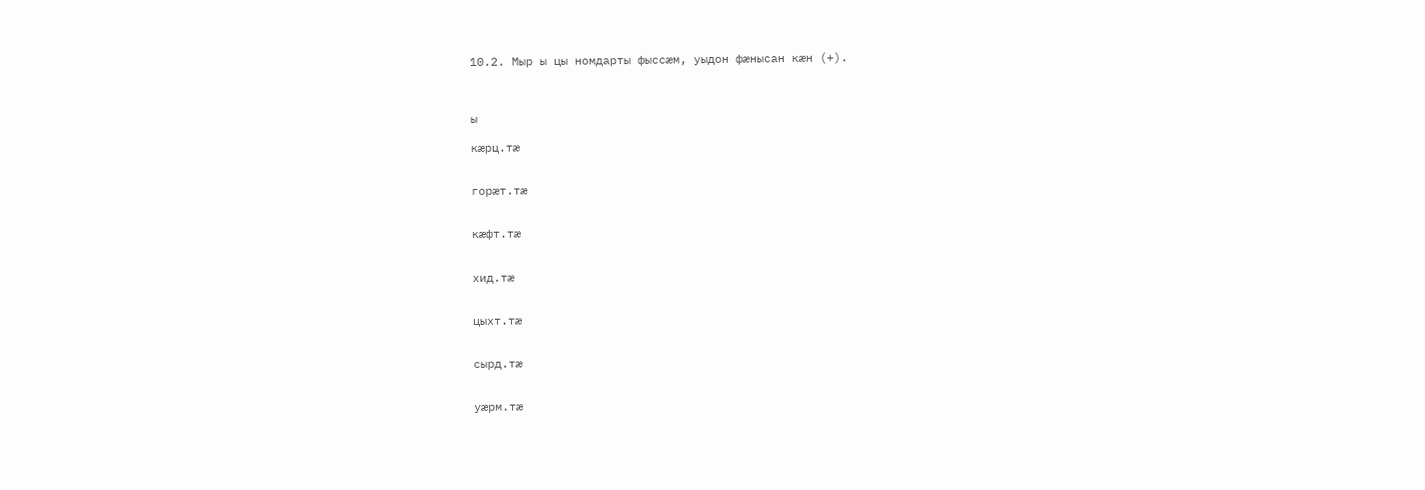10.2. Мыр ы цы номдарты фыссæм, уыдон фæнысан кæн (+).



ы

кæрц.тæ


горæт.тæ


кæфт.тæ


хид.тæ


цыхт.тæ


сырд.тæ


уæрм.тæ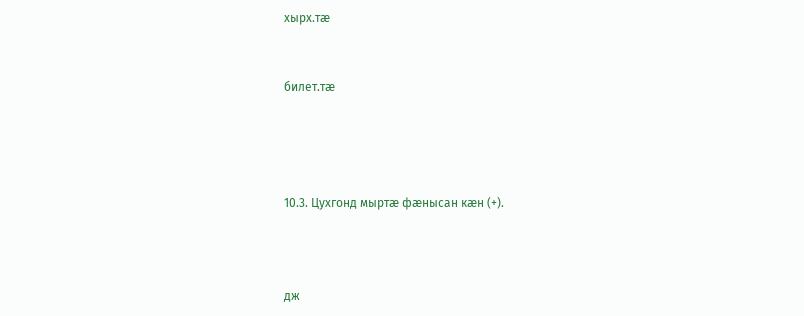хырх.тæ


билет.тæ




10.3. Цухгонд мыртæ фæнысан кæн (+).



дж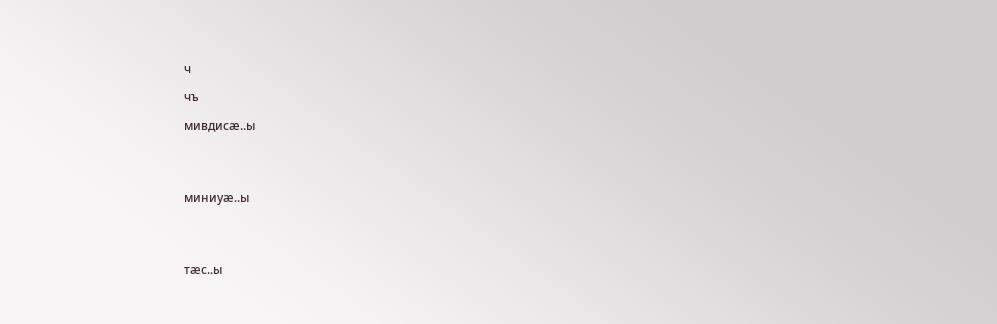ч

чъ

мивдисæ..ы




миниуæ..ы




тæс..ы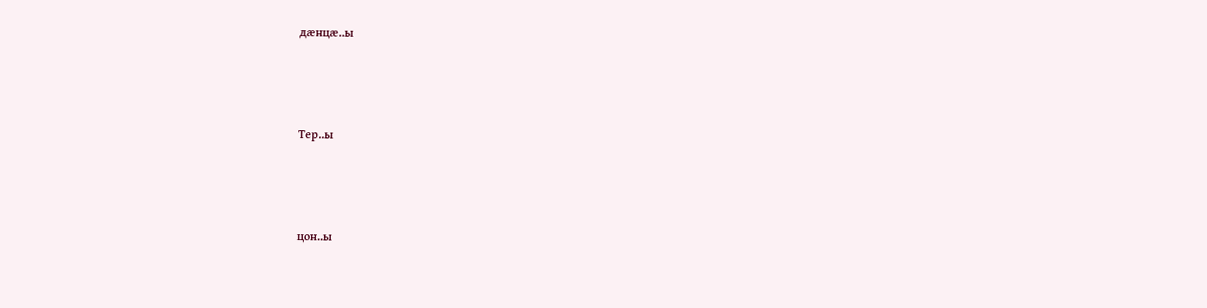дæнцæ..ы




Тер..ы




цон..ы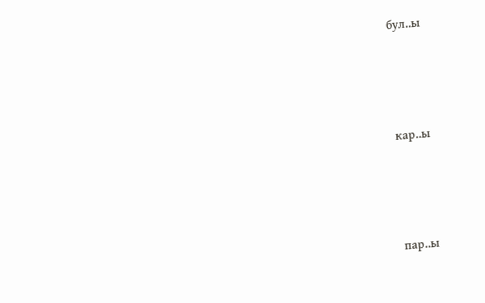бул..ы




кар..ы




пар..ы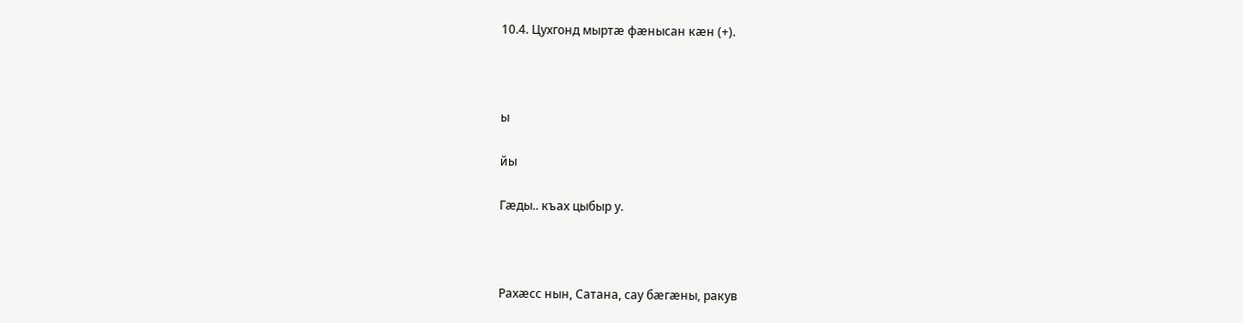10.4. Цухгонд мыртæ фæнысан кæн (+).



ы

йы

Гæды.. къах цыбыр у.



Рахæсс нын, Сатана, сау бæгæны, ракув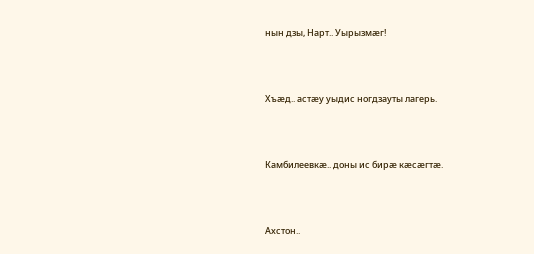нын дзы, Нарт.. Уырызмæг!



Хъæд.. астæу уыдис ногдзауты лагерь.



Камбилеевкæ.. доны ис бирæ кæсæгтæ.



Ахстон..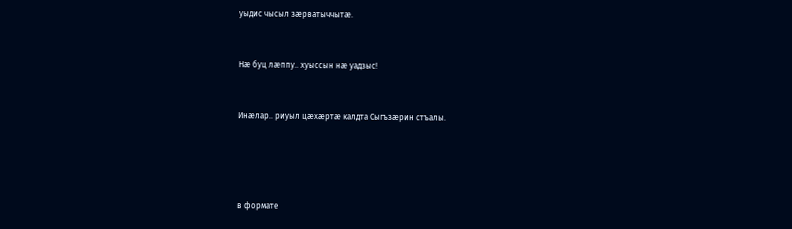уыдис чысыл зæрватыччытæ.



Нæ буц лæппу.. хуыссын нæ уадзыс!



Инæлар.. риуыл цæхæртæ калдта Сыгъзæрин стъалы.






в формате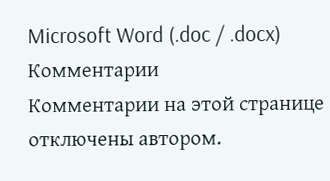Microsoft Word (.doc / .docx)
Комментарии
Комментарии на этой странице отключены автором.